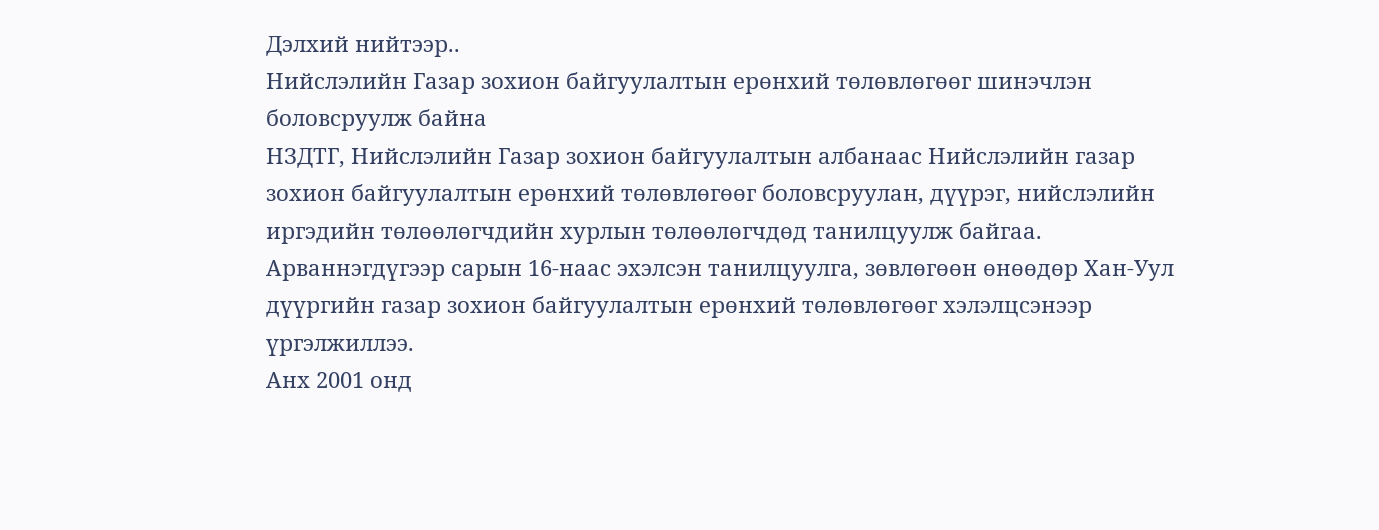Дэлхий нийтээр..
Нийслэлийн Газар зохион байгуулалтын ерөнхий төлөвлөгөөг шинэчлэн боловсруулж байна
НЗДТГ, Нийслэлийн Газар зохион байгуулалтын албанаас Нийслэлийн газар зохион байгуулалтын ерөнхий төлөвлөгөөг боловсруулан, дүүрэг, нийслэлийн иргэдийн төлөөлөгчдийн хурлын төлөөлөгчдөд танилцуулж байгаа. Арваннэгдүгээр сарын 16-наас эхэлсэн танилцуулга, зөвлөгөөн өнөөдөр Хан-Уул дүүргийн газар зохион байгуулалтын ерөнхий төлөвлөгөөг хэлэлцсэнээр үргэлжиллээ.
Анх 2001 онд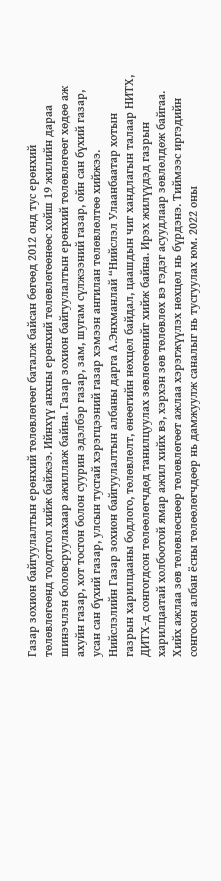Газар зохион байгуулалтын ерөнхий төлөвлөгөөг баталж байсан бөгөөд 2012 онд тус ерөнхий төлөвлөгөөнд тодотгол хийж байжээ. Ийнхүү анхны ерөнхий төлөвлөгөөнөөс хойш 19 жилийн дараа шинэчлэн боловсруулахаар ажиллаж байна. Газар зохион байгуулалтын ерөнхий төлөвлөгөөг хөдөө аж ахуйн газар, хот тосгон болон суурин эдэлбэр газар, зам, шугам сүлжээний газар, ойн сан бүхий газар, усан сан бүхий газар, улсын тусгай хэрэгцээний газар хэмээн ангилан төлөвлөлтөө хийжээ.
Нийслэлийн Газар зохион байгуулалтын албаны дарга А.Энхманлай “Нийслэл Улаанбаатар хотын газрын харилцааны бодлого, төлөвлөлт, өнөөгийн нөхцөл байдал, цаашдын чиг хандлагын талаар НИТХ, ДИТХ-д сонгогдсон төлөөлөгчдөд танилцуулах зөвлөгөөнийг хийж байна. Ирэх жилүүдэд газрын харилцаатай холбоотой ямар ажил хийх вэ, хэрхэн зөв төлөвлөх вэ гэдэг асуудлаар зөвлөлдөж байгаа. Хийх ажлаа зөв төлөвлөснөөр төлөвлөгөөт ажлаа хэрэгжүүлэх нөхцөл нь бүрдэнэ. Тиймээс иргэдийн сонгосон албан ёсны төлөөлөгчдөөр нь дамжуулж саналыг нь тусгуулах юм. 2022 оны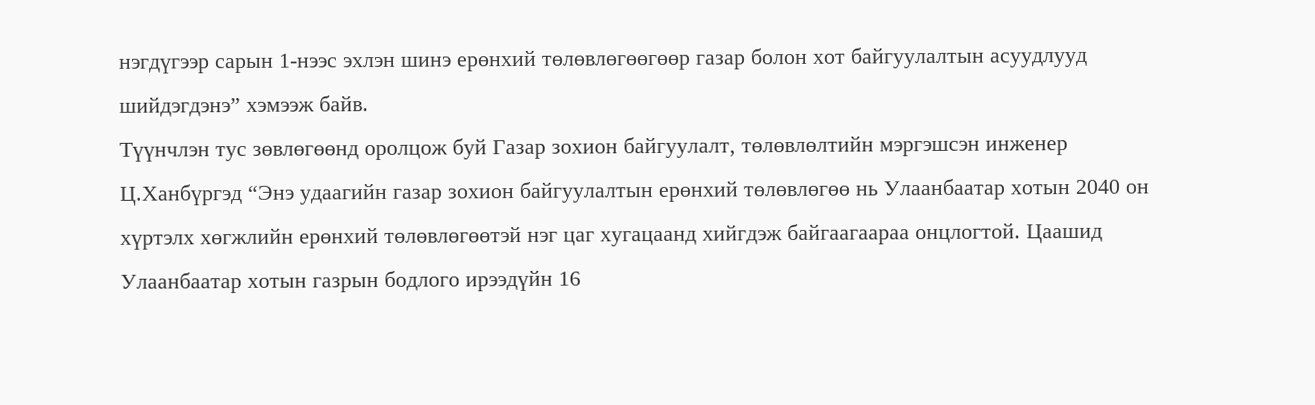нэгдүгээр сарын 1-нээс эхлэн шинэ ерөнхий төлөвлөгөөгөөр газар болон хот байгуулалтын асуудлууд шийдэгдэнэ” хэмээж байв.
Түүнчлэн тус зөвлөгөөнд оролцож буй Газар зохион байгуулалт, төлөвлөлтийн мэргэшсэн инженер Ц.Ханбүргэд “Энэ удаагийн газар зохион байгуулалтын ерөнхий төлөвлөгөө нь Улаанбаатар хотын 2040 он хүртэлх хөгжлийн ерөнхий төлөвлөгөөтэй нэг цаг хугацаанд хийгдэж байгаагаараа онцлогтой. Цаашид Улаанбаатар хотын газрын бодлого ирээдүйн 16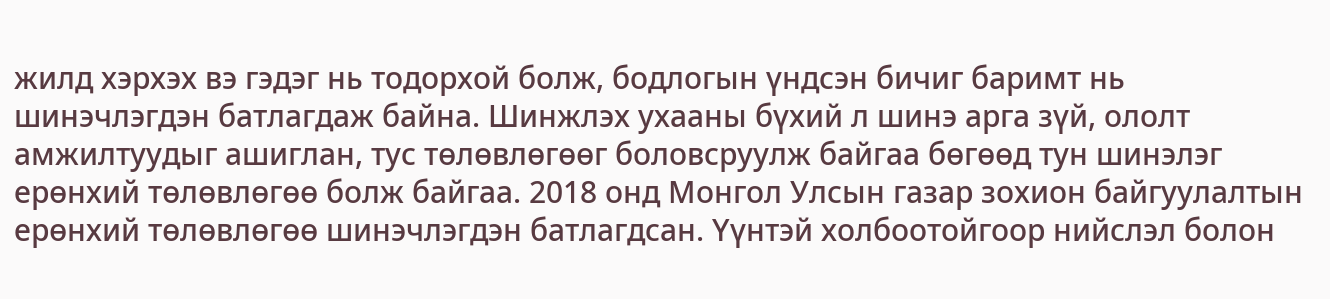жилд хэрхэх вэ гэдэг нь тодорхой болж, бодлогын үндсэн бичиг баримт нь шинэчлэгдэн батлагдаж байна. Шинжлэх ухааны бүхий л шинэ арга зүй, ололт амжилтуудыг ашиглан, тус төлөвлөгөөг боловсруулж байгаа бөгөөд тун шинэлэг ерөнхий төлөвлөгөө болж байгаа. 2018 онд Монгол Улсын газар зохион байгуулалтын ерөнхий төлөвлөгөө шинэчлэгдэн батлагдсан. Үүнтэй холбоотойгоор нийслэл болон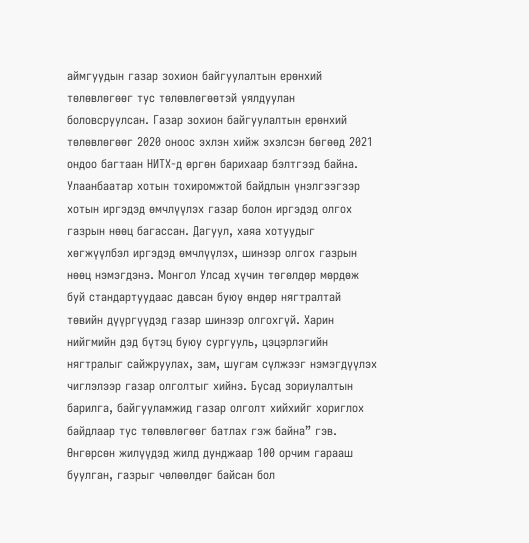аймгуудын газар зохион байгуулалтын ерөнхий төлөвлөгөөг тус төлөвлөгөөтэй уялдуулан боловсруулсан. Газар зохион байгуулалтын ерөнхий төлөвлөгөөг 2020 оноос эхлэн хийж эхэлсэн бөгөөд 2021 ондоо багтаан НИТХ-д өргөн барихаар бэлтгээд байна. Улаанбаатар хотын тохиромжтой байдлын үнэлгээгээр хотын иргэдэд өмчлүүлэх газар болон иргэдэд олгох газрын нөөц багассан. Дагуул, хаяа хотуудыг хөгжүүлбэл иргэдэд өмчлүүлэх, шинээр олгох газрын нөөц нэмэгдэнэ. Монгол Улсад хүчин төгөлдөр мөрдөж буй стандартуудаас давсан буюу өндөр нягтралтай төвийн дүүргүүдэд газар шинээр олгохгүй. Харин нийгмийн дэд бүтэц буюу сургууль, цэцэрлэгийн нягтралыг сайжруулах, зам, шугам сүлжээг нэмэгдүүлэх чиглэлээр газар олголтыг хийнэ. Бусад зориулалтын барилга, байгууламжид газар олголт хийхийг хориглох байдлаар тус төлөвлөгөөг батлах гэж байна” гэв.
Өнгөрсөн жилүүдэд жилд дунджаар 100 орчим гарааш буулган, газрыг чөлөөлдөг байсан бол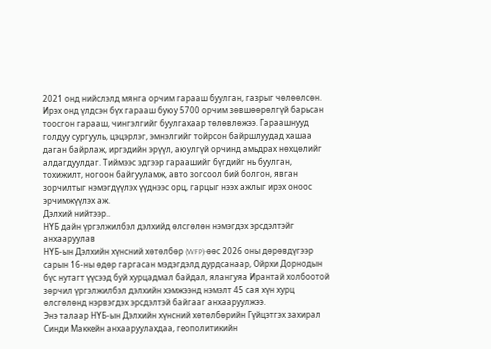2021 онд нийслэлд мянга орчим гарааш буулган, газрыг чөлөөлсөн. Ирэх онд үлдсэн бүх гарааш буюу 5700 орчим зөвшөөрөлгүй барьсан тоосгон гарааш, чингэлгийг буулгахаар төлөвлөжээ. Гараашнууд голдуу сургууль, цэцэрлэг, эмнэлгийг тойрсон байршлуудад хашаа даган байрлаж, иргэдийн эрүүл, аюулгүй орчинд амьдрах нөхцөлийг алдагдуулдаг. Тиймээс эдгээр гараашийг бүгдийг нь буулган, тохижилт, ногоон байгууламж, авто зогсоол бий болгон, явган зорчилтыг нэмэгдүүлэх үүднээс орц, гарцыг нээх ажлыг ирэх оноос эрчимжүүлэх аж.
Дэлхий нийтээр..
НҮБ дайн үргэлжилбэл дэлхийд өлсгөлөн нэмэгдэх эрсдэлтэйг анхааруулав
НҮБ-ын Дэлхийн хүнсний хөтөлбөр (WFP)-өөс 2026 оны дөрөвдүгээр сарын 16-ны өдөр гаргасан мэдэгдэлд дурдсанаар, Ойрхи Дорнодын бүс нутагт үүсээд буй хурцадмал байдал, ялангуяа Ирантай холбоотой зөрчил үргэлжилбэл дэлхийн хэмжээнд нэмэлт 45 сая хүн хурц өлсгөлөнд нэрвэгдэх эрсдэлтэй байгааг анхааруулжээ.
Энэ талаар НҮБ-ын Дэлхийн хүнсний хөтөлбөрийн Гүйцэтгэх захирал Синди Маккейн анхааруулахдаа, геополитикийн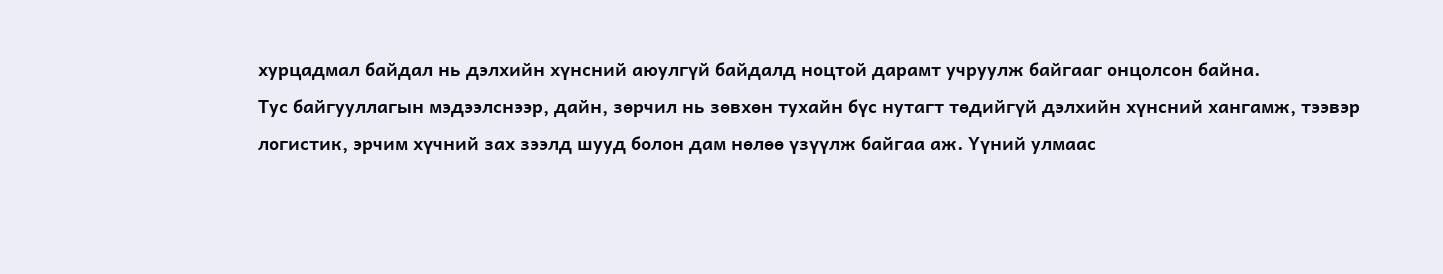хурцадмал байдал нь дэлхийн хүнсний аюулгүй байдалд ноцтой дарамт учруулж байгааг онцолсон байна.
Тус байгууллагын мэдээлснээр, дайн, зөрчил нь зөвхөн тухайн бүс нутагт төдийгүй дэлхийн хүнсний хангамж, тээвэр логистик, эрчим хүчний зах зээлд шууд болон дам нөлөө үзүүлж байгаа аж. Үүний улмаас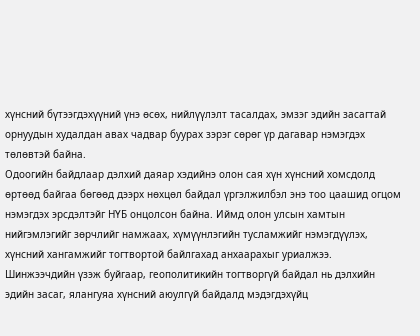хүнсний бүтээгдэхүүний үнэ өсөх, нийлүүлэлт тасалдах, эмзэг эдийн засагтай орнуудын худалдан авах чадвар буурах зэрэг сөрөг үр дагавар нэмэгдэх төлөвтэй байна.
Одоогийн байдлаар дэлхий даяар хэдийнэ олон сая хүн хүнсний хомсдолд өртөөд байгаа бөгөөд дээрх нөхцөл байдал үргэлжилбэл энэ тоо цаашид огцом нэмэгдэх эрсдэлтэйг НҮБ онцолсон байна. Иймд олон улсын хамтын нийгэмлэгийг зөрчлийг намжаах, хүмүүнлэгийн тусламжийг нэмэгдүүлэх, хүнсний хангамжийг тогтвортой байлгахад анхаарахыг уриалжээ.
Шинжээчдийн үзэж буйгаар, геополитикийн тогтворгүй байдал нь дэлхийн эдийн засаг, ялангуяа хүнсний аюулгүй байдалд мэдэгдэхүйц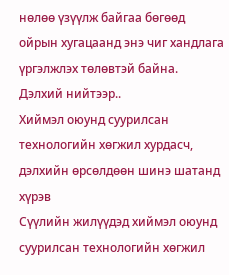нөлөө үзүүлж байгаа бөгөөд ойрын хугацаанд энэ чиг хандлага үргэлжлэх төлөвтэй байна.
Дэлхий нийтээр..
Хиймэл оюунд суурилсан технологийн хөгжил хурдасч, дэлхийн өрсөлдөөн шинэ шатанд хүрэв
Сүүлийн жилүүдэд хиймэл оюунд суурилсан технологийн хөгжил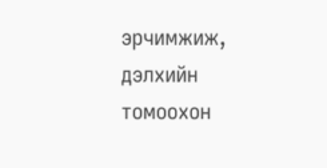эрчимжиж, дэлхийн томоохон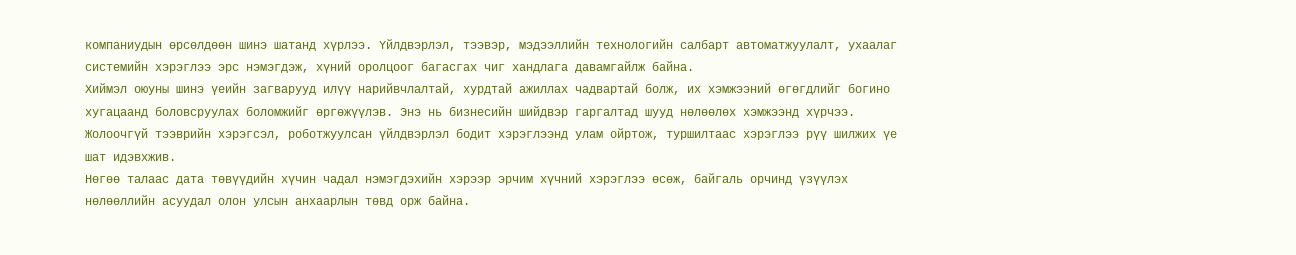компаниудын өрсөлдөөн шинэ шатанд хүрлээ. Үйлдвэрлэл, тээвэр, мэдээллийн технологийн салбарт автоматжуулалт, ухаалаг системийн хэрэглээ эрс нэмэгдэж, хүний оролцоог багасгах чиг хандлага давамгайлж байна.
Хиймэл оюуны шинэ үеийн загварууд илүү нарийвчлалтай, хурдтай ажиллах чадвартай болж, их хэмжээний өгөгдлийг богино хугацаанд боловсруулах боломжийг өргөжүүлэв. Энэ нь бизнесийн шийдвэр гаргалтад шууд нөлөөлөх хэмжээнд хүрчээ. Жолоочгүй тээврийн хэрэгсэл, роботжуулсан үйлдвэрлэл бодит хэрэглээнд улам ойртож, туршилтаас хэрэглээ рүү шилжих үе шат идэвхжив.
Нөгөө талаас дата төвүүдийн хүчин чадал нэмэгдэхийн хэрээр эрчим хүчний хэрэглээ өсөж, байгаль орчинд үзүүлэх нөлөөллийн асуудал олон улсын анхаарлын төвд орж байна.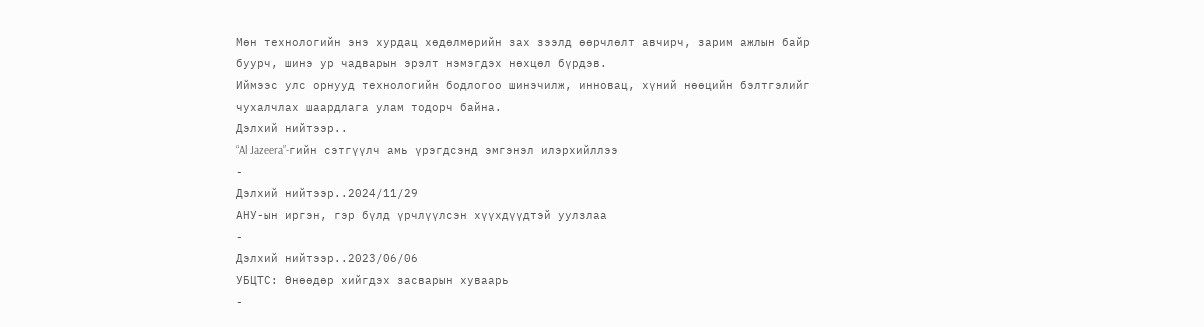Мөн технологийн энэ хурдац хөдөлмөрийн зах зээлд өөрчлөлт авчирч, зарим ажлын байр буурч, шинэ ур чадварын эрэлт нэмэгдэх нөхцөл бүрдэв.
Иймээс улс орнууд технологийн бодлогоо шинэчилж, инновац, хүний нөөцийн бэлтгэлийг чухалчлах шаардлага улам тодорч байна.
Дэлхий нийтээр..
“Al Jazeera”-гийн сэтгүүлч амь үрэгдсэнд эмгэнэл илэрхийллээ
-
Дэлхий нийтээр..2024/11/29
АНУ-ын иргэн, гэр бүлд үрчлүүлсэн хүүхдүүдтэй уулзлаа
-
Дэлхий нийтээр..2023/06/06
УБЦТС: Өнөөдөр хийгдэх засварын хуваарь
-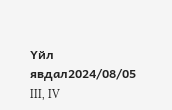Үйл явдал2024/08/05
III, IV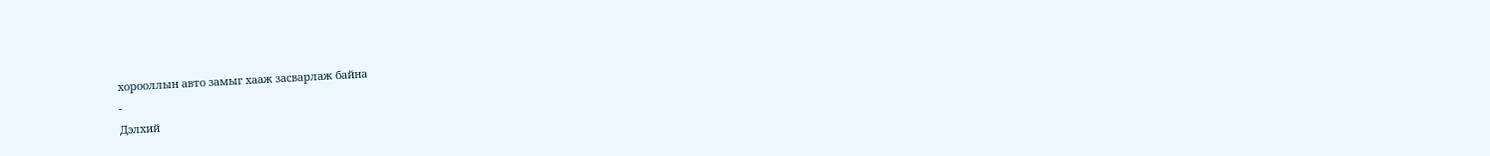хорооллын авто замыг хааж засварлаж байна
-
Дэлхий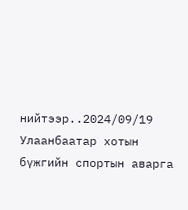нийтээр..2024/09/19
Улаанбаатар хотын бүжгийн спортын аварга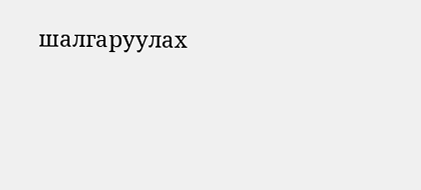шалгаруулах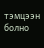тэмцээн болно